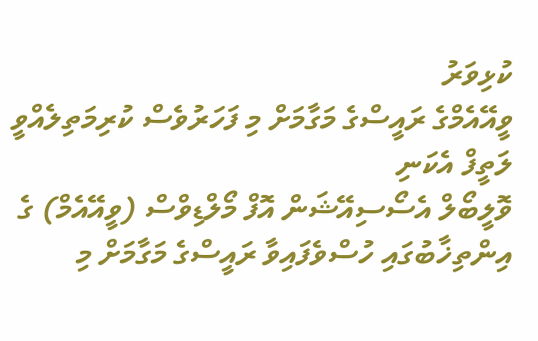ކުޅިވަރު
ވީއޭއެމްގެ ރައީސްގެ މަގާމަށް މި ފަހަރުވެސް ކުރިމަތިލެއްވީ ލަތީފް އެކަނި
ވޮލީބޯލް އެސޯސިއޭޝަން އޮފް މޯލްޑިވްސް (ވީއޭއެމް) ގެ އިންތިޚާބުގައި ހުސްވެފައިވާ ރައީސްގެ މަގާމަށް މި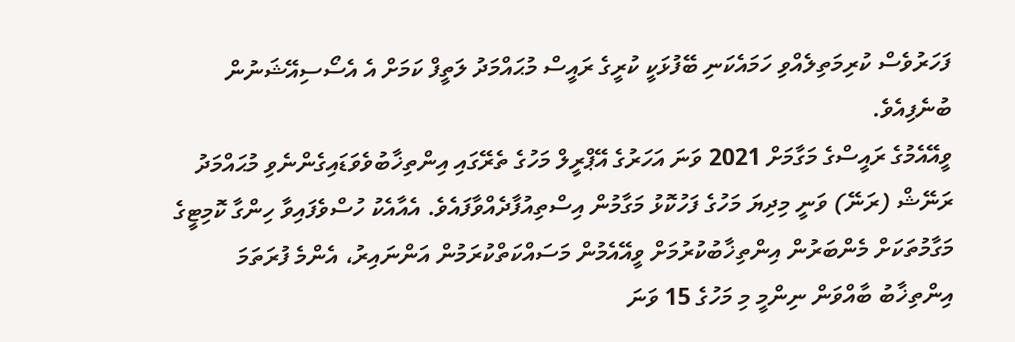ފަހަރުވެސް ކުރިމަތިލެއްވި ހަމައެކަނި ބޭފުޅަކީ ކުރީގެ ރައީސް މުޙައްމަދު ލަތީފް ކަމަށް އެ އެސޯސިއޭޝަނުން ބުނެފިއެވެ.
ވީއޭއެމުގެ ރައީސްގެ މަގާމަށް 2021 ވަނަ އަހަރުގެ އޭޕްރީލް މަހުގެ ތެރޭގައި އިންތިޚާބުވެވަޑައިގެންނެވި މުޙައްމަދު ރަނޭޝް (ރަނޭ) ވަނީ މިދިޔަ މަހުގެ ފަހުކޮޅު މަގާމުން އިސްތިއުފާދެއްވާފައެވެ. އެއާއެކު ހުސްވެފައިވާ ހިންގާ ކޮމިޓީގެ މަގާމުތަކަށް މެންބަރުން އިންތިޚާބުކުރުމަށް ވީއޭއެމުން މަސައްކަތްކުރަމުން އަންނައިރު، އެންމެ ފުރަތަމަ އިންތިޚާބު ބާއްވަން ނިންމީ މި މަހުގެ 15 ވަނަ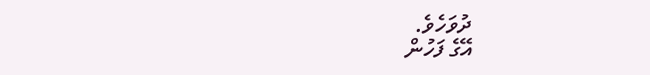ދުވަހެވެ.
އޭގެ ފަހުން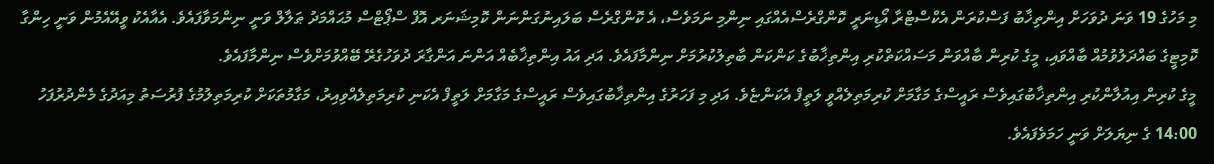މި މަހުގެ 19 ވަނަ ދުވަހަށް އިންތިޚާބު ފަސްކުރަން އެކްސްޓްރާ އޯޑިނަރީ ކޮންގްރެސްއެއްގައި ނިންމި ނަމަވެސް، އެ ކޮންގްރެސް ބަލައިނުގަންނަން ކޮމިޝަނަރ އޮފް ސްޕޯޓްސް މުޙައްމަދު ޠަލާލް ވަނީ ނިންމަވާފައެވެ. އެއާއެކު ވީއޭއެމުން ވަނީ ހިންގާ ކޮމިޓީގެ ބައްދަލުވުމުއް ބާއްވައި، މީގެ ކުރިން ބާއްވަން މަސައްކަތްކުރި އިންތިޚާބުގެ ކަންކަން ބާތިލުކުރުމަށް ނިންމާފައެވެ. އަދި އައު އިންތިޚާބެއް އަންނަ އަންގާރަ ދުވަހުގެރޭ ބޭއްވުމަށްވެސް ނިންމާފައެވެ.
މީގެ ކުރިން އިއުލާންކުރި އިންތިޚާބުގައިވެސް ރައީސްގެ މަގާމަށް ކުރިމަތިލެއްވީ ލަތީފް އެކަންޏެވެ. އަދި މި ފަހަރުގެ އިންތިޚާބުގައިވެސް ރައީސްގެ މަގާމަށް ލަތީފް އެކަނި ކުރިމަތިލެއްވިއިރު، މަގާމުތަކަށް ކުރިމަތިލުމުގެ ފުރުސަތު މިއަދުގެ މެންދުރުފަހު 14:00 ގެ ނިޔަލަށް ވަނީ ހަމަވެފައެވެ.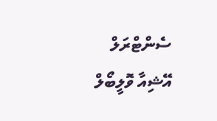ސެންޓްރަލް އޭޝިއާ ވޮލީބޯލް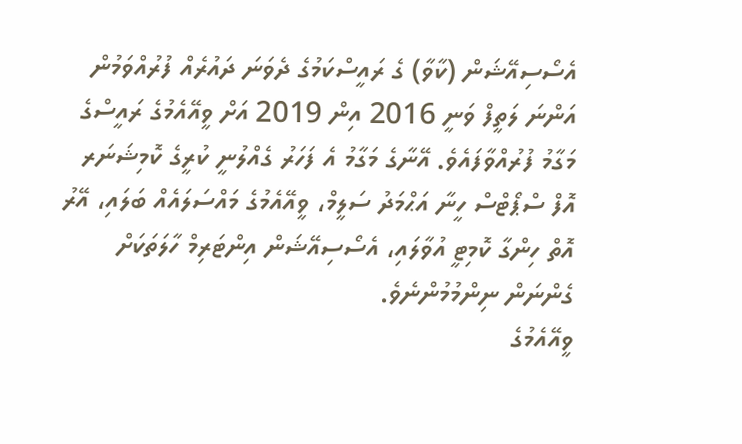އެސޯސިއޭޝަން (ކާވާ) ގެ ރައީސްކަމުގެ ދެވަނަ ދައުރެއް ފުރުއްވަމުން އަންނަ ލަތީފް ވަނީ 2016 އިން 2019 އަށް ވީއޭއެމުގެ ރައީސްގެ މަގާމު ފުރުއްވާފައެވެ. އޭނާގެ މަގާމު އެ ފަހަރު ގެއްލުނީ ކުރީގެ ކޮމިޝަނަރ އޮފް ސްޕޯޓްސް ހީނާ އަޙްމަދު ސަލީމް، ވީއޭއެމުގެ މައްސަލައެއް ބަލައި، އޭރު އޮތް ހިންގާ ކޮމިޓީ އުވާލައި، އެސޯސިއޭޝަން އިންޓަރިމް ހާލަތަކަށް ގެންނަން ނިންމުމުންނެވެ.
ވީއޭއެމުގެ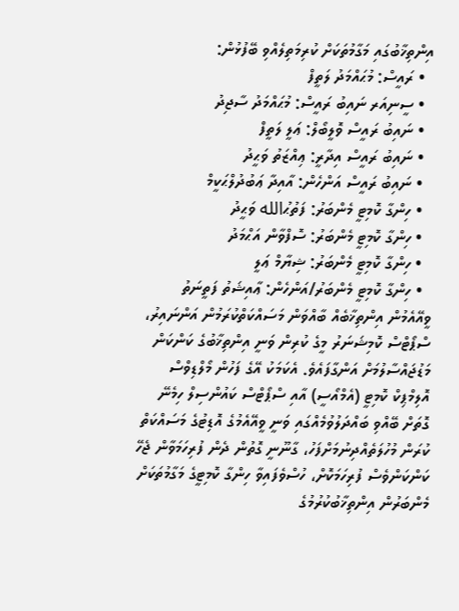އިންތިޚާބުގައި މަގާމުތަކަށް ކުރިމަތިލެއްވި ބޭފުޅުން:
  • ރައީސް: މުޙައްމަދު ލަތީފް
  • ސީނިއަރ ނައިބު ރައީސް: މުޙައްމަދު ސާޖިދު
  • ނައިބު ރައީސް ވޮލީބޯލް: ޢަލީ ލަތީފް
  • ނައިބު ރައީސް އިދާރީ: ޢިއްޒަތު ވަޙީދު
  • ނައިބު ރައީސް އަންހެން: އާއިދާ ޢަބުދުލްޙަކީމް
  • ހިންގާ ކޮމިޓީ މެންބަރު: ފަތުޙުالله ވަޙީދު
  • ހިންގާ ކޮމިޓީ މެންބަރު: ސޮފްވާން އަޙްމަދު
  • ހިންގާ ކޮމިޓީ މެންބަރު: ޝިޔާމް ޢަލީ
  • ހިންގާ ކޮމިޓީ މެންބަރު/އަންހެން: ޢާއިޝަތު ފަތީނަތު
ވީއޭއެމުން އިންތިޚާބެއް ބާއްވަން މަސައްކަތްކުރަމުން އަންނައިރު، ސްޕޯޓްސް ކޮމިޝަނަރު މީގެ ކުރިން ވަނީ އިންތިޚާބުގެ ކަންކަން މަޑުޖައްސާލުމަށް އަންގާފައެވެ. އެކަމަކު އޭގެ ފަހުން މޯލްޑިވްސް އޮލިމްޕިކް ކޮމިޓީ (އެމްއޯސީ) އާއި ސްޕޯޓްސް ކައުންސިލް ހިމެނޭ ގޮތަށް ބޭއްވި ބައްދަލުވުމެއްގައި ވަނީ ވީއޭއެމުގެ އޮޑިޓުގެ މަސައްކަތް ކުރަން މުހުލަތެއްދިނުމަށްފަހު، ގާނޫނީ ގޮތުން ދެން ފުރިހަމަވާން ޖެހޭ ކަންކަންވެސް ފުރިހަމަކޮށް، ހުސްވެފައިވާ ހިންގާ ކޮމިޓީގެ މަގާމުތަކަށް މެންބަރުން އިންތިޚާބުކުރުމުގެ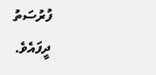ފުރުސަތު ދީފައެވެ.